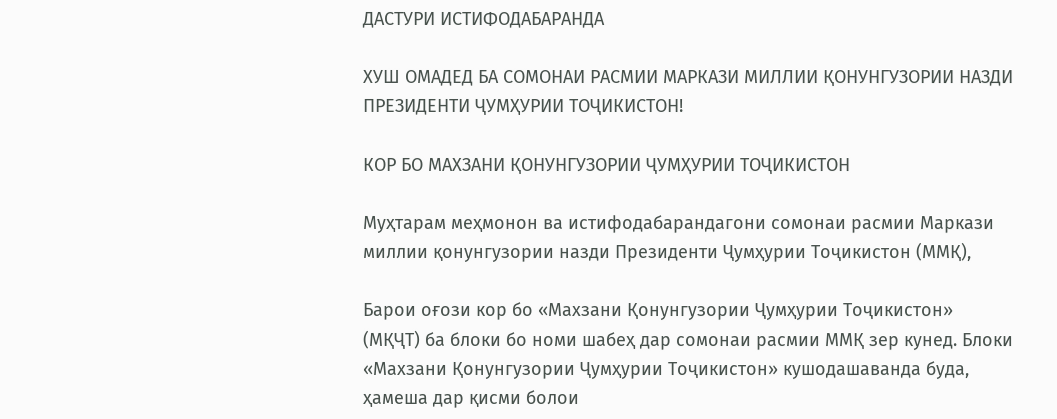ДАСТУРИ ИСТИФОДАБАРАНДА

ХУШ ОМАДЕД БА CОМОНАИ РАСМИИ МАРКАЗИ МИЛЛИИ ҚОНУНГУЗОРИИ НАЗДИ ПРЕЗИДЕНТИ ҶУМҲУРИИ ТОҶИКИСТОН!

КОР БО МАХЗАНИ ҚОНУНГУЗОРИИ ҶУМҲУРИИ ТОҶИКИСТОН

Муҳтарам меҳмонон ва истифодабарандагони сомонаи расмии Маркази миллии қонунгузории назди Президенти Ҷумҳурии Тоҷикистон (ММҚ),

Барои оғози кор бо «Махзани Қонунгузории Ҷумҳурии Тоҷикистон» (МҚҶТ) ба блоки бо номи шабеҳ дар сомонаи расмии ММҚ зер кунед. Блоки «Махзани Қонунгузории Ҷумҳурии Тоҷикистон» кушодашаванда буда, ҳамеша дар қисми болои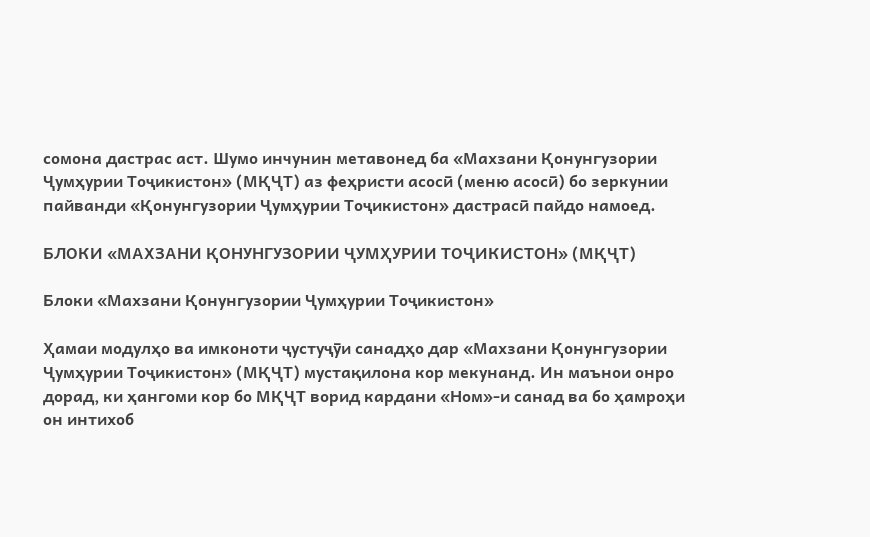сомона дастрас аст. Шумо инчунин метавонед ба «Махзани Қонунгузории Ҷумҳурии Тоҷикистон» (МҚҶТ) аз феҳристи асосӣ (меню асосӣ) бо зеркунии пайванди «Қонунгузории Ҷумҳурии Тоҷикистон» дастрасӣ пайдо намоед.

БЛОКИ «МАХЗАНИ ҚОНУНГУЗОРИИ ҶУМҲУРИИ ТОҶИКИСТОН» (МҚҶТ)

Блоки «Махзани Қонунгузории Ҷумҳурии Тоҷикистон»

Ҳамаи модулҳо ва имконоти ҷустуҷӯи санадҳо дар «Махзани Қонунгузории Ҷумҳурии Тоҷикистон» (МҚҶТ) мустақилона кор мекунанд. Ин маънои онро дорад, ки ҳангоми кор бо МҚҶТ ворид кардани «Ном»-и санад ва бо ҳамроҳи он интихоб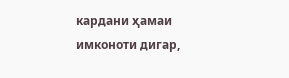кардани ҳамаи имконоти дигар,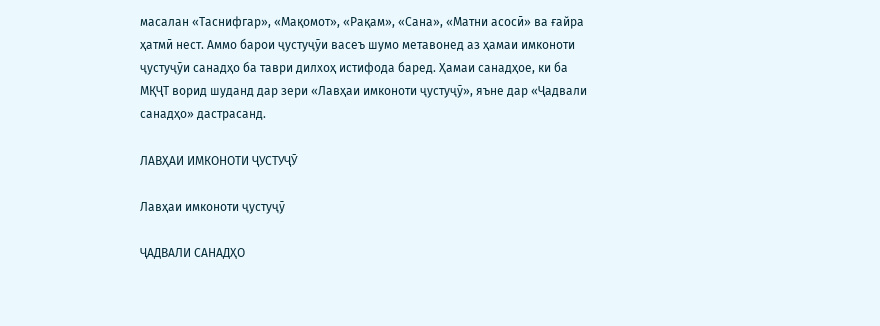масалан «Таснифгар», «Мақомот», «Рақам», «Сана», «Матни асосӣ» ва ғайра ҳатмӣ нест. Аммо барои ҷустуҷӯи васеъ шумо метавонед аз ҳамаи имконоти ҷустуҷӯи санадҳо ба таври дилхоҳ истифода баред. Ҳамаи санадҳое, ки ба МҚҶТ ворид шуданд дар зери «Лавҳаи имконоти ҷустуҷӯ», яъне дар «Ҷадвали санадҳо» дастрасанд.

ЛАВҲАИ ИМКОНОТИ ҶУСТУҶӮ

Лавҳаи имконоти ҷустуҷӯ

ҶАДВАЛИ САНАДҲО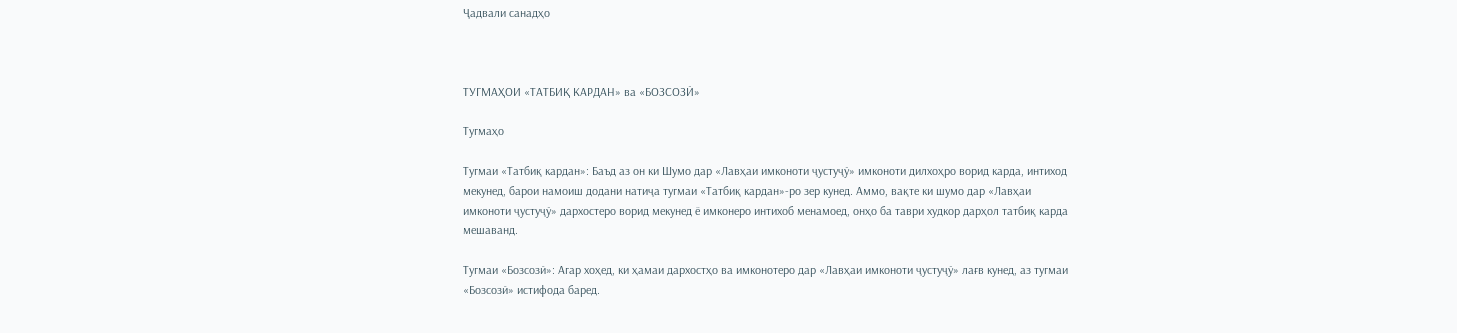Ҷадвали санадҳо



ТУГМАҲОИ «ТАТБИҚ КАРДАН» ва «БОЗСОЗӢ»

Тугмаҳо

Тугмаи «Татбиқ кардан»: Баъд аз он ки Шумо дар «Лавҳаи имконоти ҷустуҷӯ» имконоти дилхоҳро ворид карда, интиход мекунед, барои намоиш додани натиҷа тугмаи «Татбиқ кардан»-ро зер кунед. Аммо, вақте ки шумо дар «Лавҳаи имконоти ҷустуҷӯ» дархостеро ворид мекунед ё имконеро интихоб менамоед, онҳо ба таври худкор дарҳол татбиқ карда мешаванд.

Тугмаи «Бозсозӣ»: Агар хоҳед, ки ҳамаи дархостҳо ва имконотеро дар «Лавҳаи имконоти ҷустуҷӯ» лағв кунед, аз тугмаи «Бозсозӣ» истифода баред.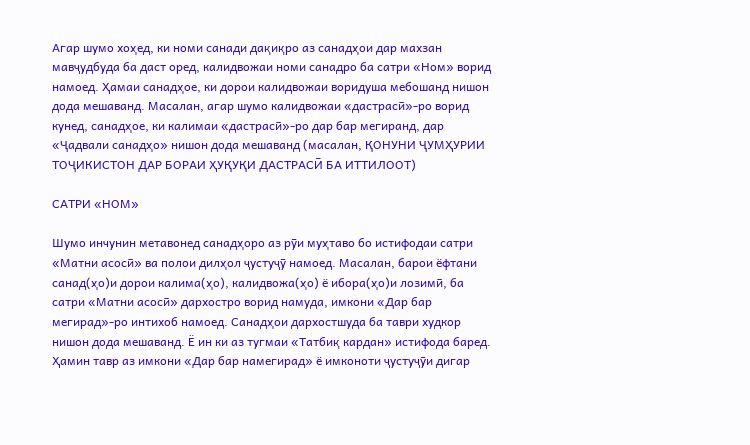Агар шумо хоҳед, ки номи санади дақиқро аз санадҳои дар махзан мавҷудбуда ба даст оред, калидвожаи номи санадро ба сатри «Ном» ворид намоед. Ҳамаи санадҳое, ки дорои калидвожаи воридуша мебошанд нишон дода мешаванд. Масалан, агар шумо калидвожаи «дастрасӣ»-ро ворид кунед, санадҳое, ки калимаи «дастрасӣ»-ро дар бар мегиранд, дар «Ҷадвали санадҳо» нишон дода мешаванд (масалан, ҚОНУНИ ҶУМҲУРИИ ТОҶИКИСТОН ДАР БОРАИ ҲУҚУҚИ ДАСТРАСӢ БА ИТТИЛООТ)

САТРИ «НОМ»

Шумо инчунин метавонед санадҳоро аз рӯи муҳтаво бо истифодаи сатри «Матни асосӣ» ва полои дилҳол ҷустуҷӯ намоед. Масалан, барои ёфтани санад(ҳо)и дорои калима(ҳо), калидвожа(ҳо) ё ибора(ҳо)и лозимӣ, ба сатри «Матни асосӣ» дархостро ворид намуда, имкони «Дар бар мегирад»-ро интихоб намоед. Санадҳои дархостшуда ба таври худкор нишон дода мешаванд. Ё ин ки аз тугмаи «Татбиқ кардан» истифода баред. Ҳамин тавр аз имкони «Дар бар намегирад» ё имконоти ҷустуҷӯи дигар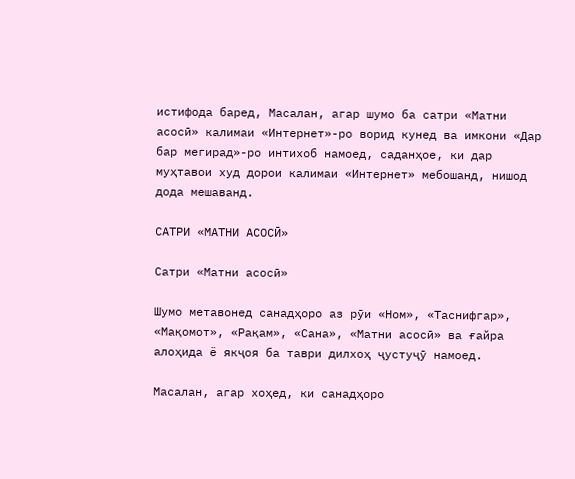истифода баред, Масалан, агар шумо ба сатри «Матни асосӣ» калимаи «Интернет»-ро ворид кунед ва имкони «Дар бар мегирад»-ро интихоб намоед, саданҳое, ки дар муҳтавои худ дорои калимаи «Интернет» мебошанд, нишод дода мешаванд.

САТРИ «МАТНИ АСОСӢ»

Сатри «Матни асосӣ»

Шумо метавонед санадҳоро аз рӯи «Ном», «Таснифгар», «Мақомот», «Рақам», «Сана», «Матни асосӣ» ва ғайра алоҳида ё якҷоя ба таври дилхоҳ ҷустуҷӯ намоед.

Масалан, агар хоҳед, ки санадҳоро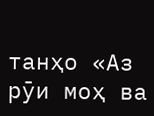танҳо «Аз рӯи моҳ ва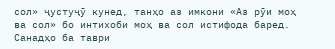сол» ҷустуҷӯ кунед, танҳо аз имкони «Аз рӯи моҳ ва сол» бо интихоби моҳ ва сол истифода баред. Санадҳо ба таври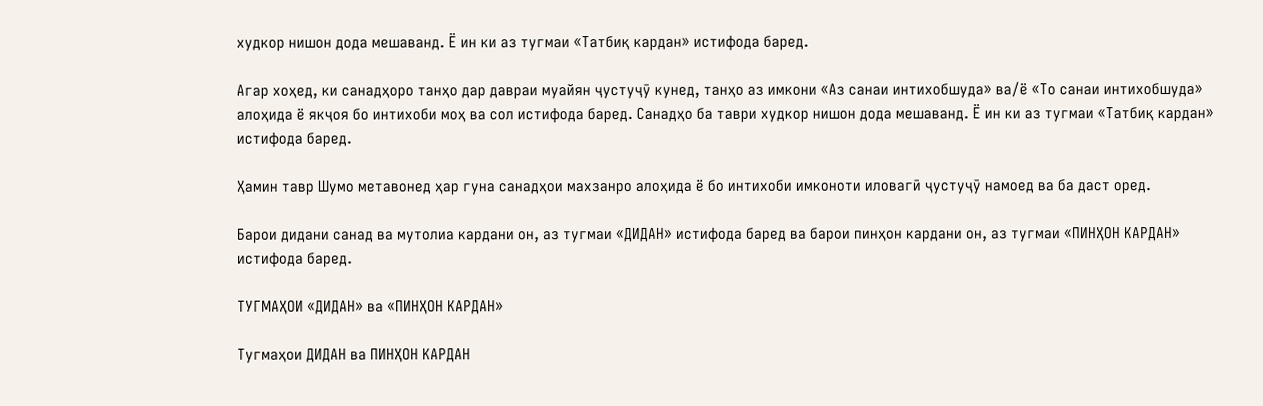худкор нишон дода мешаванд. Ё ин ки аз тугмаи «Татбиқ кардан» истифода баред.

Агар хоҳед, ки санадҳоро танҳо дар давраи муайян ҷустуҷӯ кунед, танҳо аз имкони «Аз санаи интихобшуда» ва/ё «То санаи интихобшуда» алоҳида ё якҷоя бо интихоби моҳ ва сол истифода баред. Санадҳо ба таври худкор нишон дода мешаванд. Ё ин ки аз тугмаи «Татбиқ кардан» истифода баред.

Ҳамин тавр Шумо метавонед ҳар гуна санадҳои махзанро алоҳида ё бо интихоби имконоти иловагӣ ҷустуҷӯ намоед ва ба даст оред.

Барои дидани санад ва мутолиа кардани он, аз тугмаи «ДИДАН» истифода баред ва барои пинҳон кардани он, аз тугмаи «ПИНҲОН КАРДАН» истифода баред.

ТУГМАҲОИ «ДИДАН» ва «ПИНҲОН КАРДАН»

Тугмаҳои ДИДАН ва ПИНҲОН КАРДАН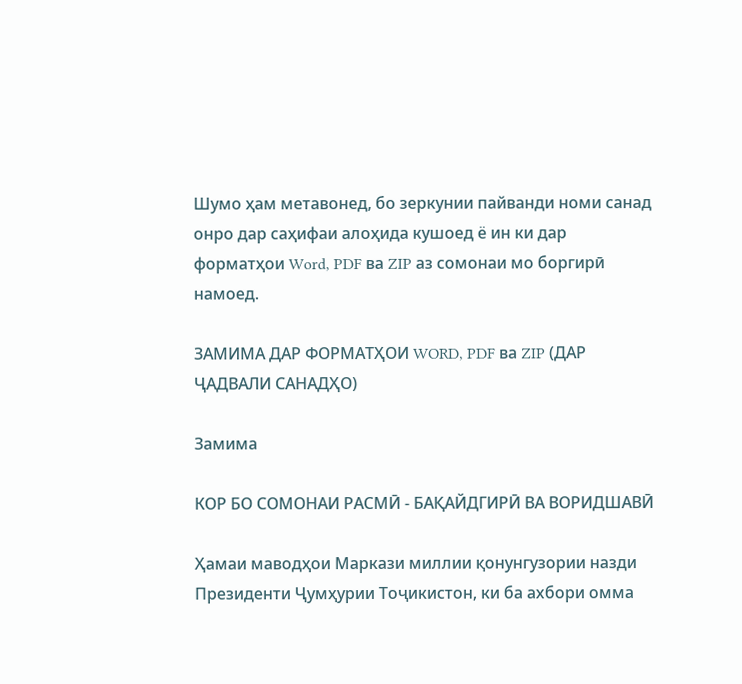Шумо ҳам метавонед, бо зеркунии пайванди номи санад онро дар саҳифаи алоҳида кушоед ё ин ки дар форматҳои Word, PDF ва ZIP аз сомонаи мо боргирӣ намоед.

ЗАМИМА ДАР ФОРМАТҲОИ WORD, PDF ва ZIP (ДАР ҶАДВАЛИ САНАДҲО)

Замима

КОР БО СОМОНАИ РАСМӢ - БАҚАЙДГИРӢ ВА ВОРИДШАВӢ

Ҳамаи маводҳои Маркази миллии қонунгузории назди Президенти Ҷумҳурии Тоҷикистон, ки ба ахбори омма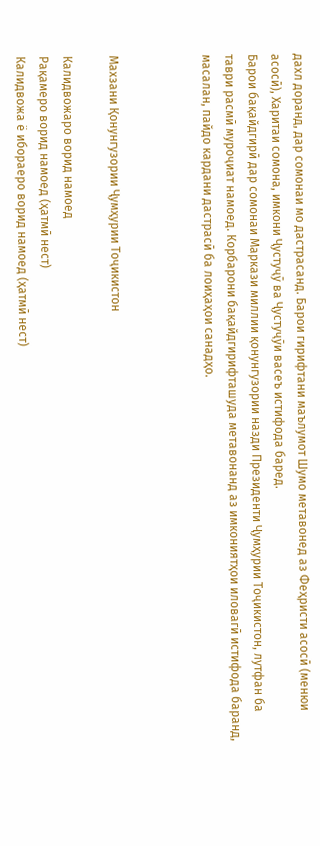дахл доранд, дар сомонаи мо дастрасанд. Барои гирифтани маълумот Шумо метавонед аз Феҳристи асосӣ (менюи асосӣ), Харитаи сомона, имкони Ҷустуҷӯ ва Ҷустуҷӯи васеъ истифода баред.
Барои бақайдгирӣ дар сомонаи Маркази миллии қонунгузории назди Президенти Ҷумҳурии Тоҷикистон, лутфан ба таври расмӣ муроҷиат намоед. Корбарони бақайдгирифташуда метавонанд аз имкониятҳои иловагӣ истифода баранд, масалан, пайдо кардани дастрасӣ ба лоиҳаҳои санадҳо.



Махзани Қонунгузории Ҷумҳурии Тоҷикистон

Калидвожаро ворид намоед
Рақамеро ворид намоед (ҳатмӣ нест)
Калидвожа ё ибораеро ворид намоед (ҳатмӣ нест)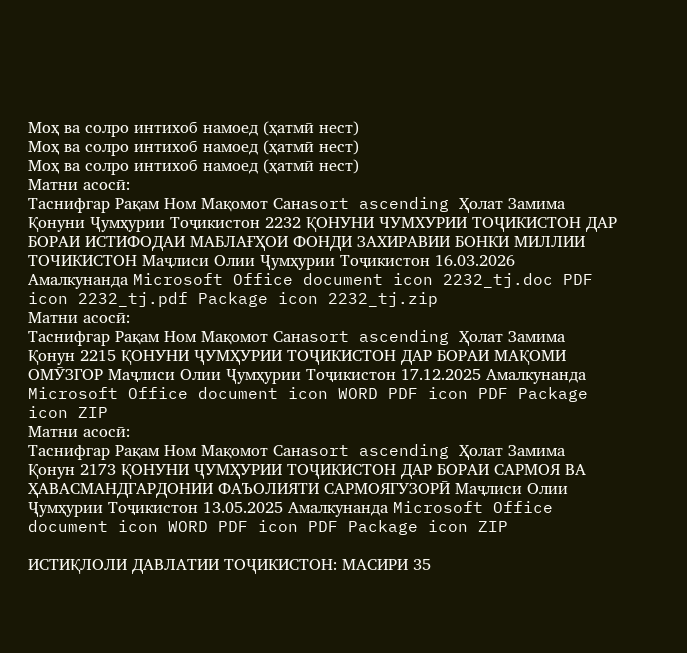Моҳ ва солро интихоб намоед (ҳатмӣ нест)
Моҳ ва солро интихоб намоед (ҳатмӣ нест)
Моҳ ва солро интихоб намоед (ҳатмӣ нест)
Матни асосӣ:
Таснифгар Рақам Ном Мақомот Санаsort ascending Ҳолат Замима
Қонуни Ҷумҳурии Тоҷикистон 2232 ҚОНУНИ ЧУМХУРИИ ТОҶИКИСТОН ДАР БОРАИ ИСТИФОДАИ МАБЛАҒҲОИ ФОНДИ ЗАХИРАВИИ БОНКИ МИЛЛИИ ТОЧИКИСТОН Маҷлиси Олии Ҷумҳурии Тоҷикистон 16.03.2026 Амалкунанда Microsoft Office document icon 2232_tj.doc PDF icon 2232_tj.pdf Package icon 2232_tj.zip
Матни асосӣ:
Таснифгар Рақам Ном Мақомот Санаsort ascending Ҳолат Замима
Қонун 2215 ҚОНУНИ ҶУМҲУРИИ ТОҶИКИСТОН ДАР БОРАИ МАҚОМИ ОМӮЗГОР Маҷлиси Олии Ҷумҳурии Тоҷикистон 17.12.2025 Амалкунанда Microsoft Office document icon WORD PDF icon PDF Package icon ZIP
Матни асосӣ:
Таснифгар Рақам Ном Мақомот Санаsort ascending Ҳолат Замима
Қонун 2173 ҚОНУНИ ҶУМҲУРИИ ТОҶИКИСТОН ДАР БОРАИ САРМОЯ ВА ҲАВАСМАНДГАРДОНИИ ФАЪОЛИЯТИ САРМОЯГУЗОРӢ Маҷлиси Олии Ҷумҳурии Тоҷикистон 13.05.2025 Амалкунанда Microsoft Office document icon WORD PDF icon PDF Package icon ZIP

ИСТИҚЛОЛИ ДАВЛАТИИ ТОҶИКИСТОН: МАСИРИ 35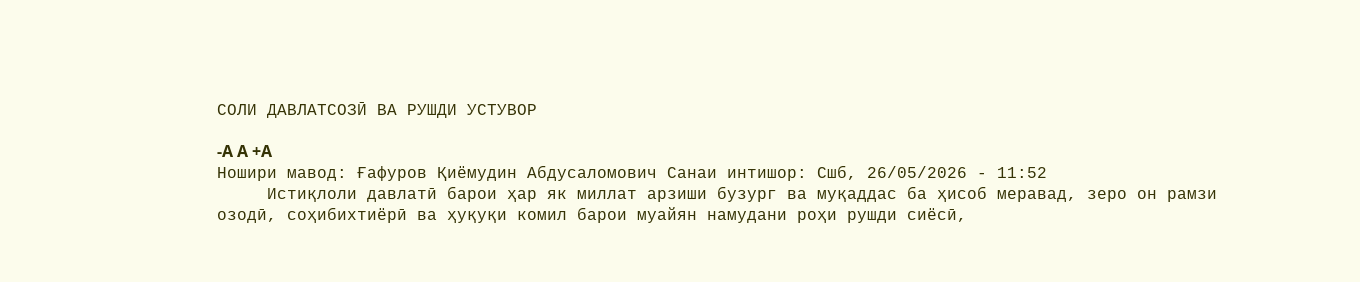СОЛИ ДАВЛАТСОЗӢ ВА РУШДИ УСТУВОР

-A A +A
Ношири мавод: Ғафуров Қиёмудин Абдусаломович Санаи интишор: Сшб, 26/05/2026 - 11:52
     Истиқлоли давлатӣ барои ҳар як миллат арзиши бузург ва муқаддас ба ҳисоб меравад, зеро он рамзи озодӣ, соҳибихтиёрӣ ва ҳуқуқи комил барои муайян намудани роҳи рушди сиёсӣ,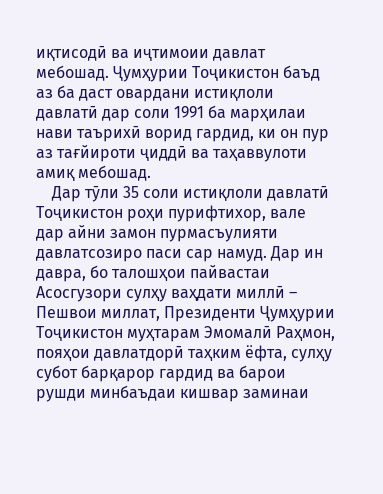иқтисодӣ ва иҷтимоии давлат мебошад. Ҷумҳурии Тоҷикистон баъд аз ба даст овардани истиқлоли давлатӣ дар соли 1991 ба марҳилаи нави таърихӣ ворид гардид, ки он пур аз тағйироти ҷиддӣ ва таҳаввулоти амиқ мебошад.
    Дар тӯли 35 соли истиқлоли давлатӣ Тоҷикистон роҳи пурифтихор, вале дар айни замон пурмасъулияти давлатсозиро паси сар намуд. Дар ин давра, бо талошҳои пайвастаи Асосгузори сулҳу ваҳдати миллӣ – Пешвои миллат, Президенти Ҷумҳурии Тоҷикистон муҳтарам Эмомалӣ Раҳмон, пояҳои давлатдорӣ таҳким ёфта, сулҳу субот барқарор гардид ва барои рушди минбаъдаи кишвар заминаи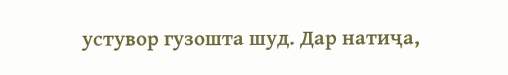устувор гузошта шуд. Дар натиҷа,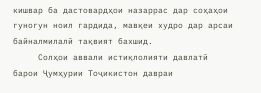кишвар ба дастовардҳои назаррас дар соҳаҳои гуногун ноил гардида, мавқеи худро дар арсаи байналмилалӣ тақвият бахшид.
     Солҳои аввали истиқлолияти давлатӣ барои Ҷумҳурии Тоҷикистон давраи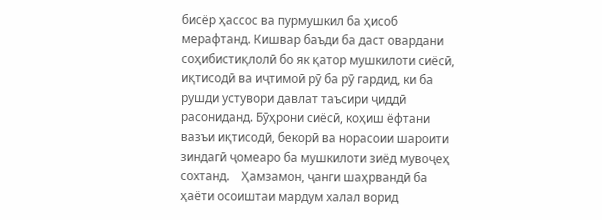бисёр ҳассос ва пурмушкил ба ҳисоб мерафтанд. Кишвар баъди ба даст овардани соҳибистиқлолӣ бо як қатор мушкилоти сиёсӣ, иқтисодӣ ва иҷтимоӣ рӯ ба рӯ гардид, ки ба рушди устувори давлат таъсири ҷиддӣ расониданд. Бӯҳрони сиёсӣ, коҳиш ёфтани вазъи иқтисодӣ, бекорӣ ва норасоии шароити зиндагӣ ҷомеаро ба мушкилоти зиёд мувоҷеҳ сохтанд.    Ҳамзамон, ҷанги шаҳрвандӣ ба ҳаёти осоиштаи мардум халал ворид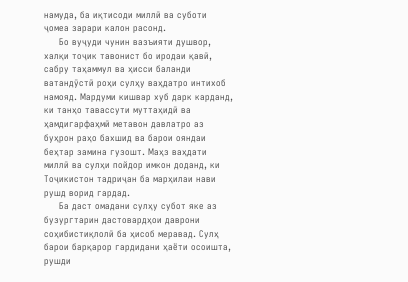намуда, ба иқтисоди миллӣ ва суботи ҷомеа зарари калон расонд.
     Бо вуҷуди чунин вазъияти душвор, халқи тоҷик тавонист бо иродаи қавӣ, сабру таҳаммул ва ҳисси баланди ватандӯстӣ роҳи сулҳу ваҳдатро интихоб намояд. Мардуми кишвар хуб дарк карданд, ки танҳо тавассути муттаҳидӣ ва ҳамдигарфаҳмӣ метавон давлатро аз буҳрон раҳо бахшид ва барои ояндаи беҳтар замина гузошт. Маҳз ваҳдати миллӣ ва сулҳи пойдор имкон доданд, ки Тоҷикистон тадриҷан ба марҳилаи нави рушд ворид гардад.
     Ба даст омадани сулҳу субот яке аз бузургтарин дастовардҳои даврони соҳибистиқлолӣ ба ҳисоб меравад. Сулҳ барои барқарор гардидани ҳаёти осоишта, рушди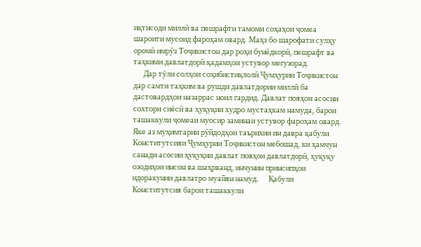иқтисоди миллӣ ва пешрафти тамоми соҳаҳои ҷомеа шароити мусоид фароҳам овард. Маҳз бо шарофати сулҳу оромӣ имрӯз Тоҷикистон дар роҳи бунёдкорӣ, пешрафт ва таҳкими давлатдорӣ қадамҳои устувор мегузорад.
     Дар тӯли солҳои соҳибистиқлолӣ Ҷумҳурии Тоҷикистон дар самти таҳким ва рушди давлатдории миллӣ ба дастовардҳои назаррас ноил гардид. Давлат пояҳои асосии сохтори сиёсӣ ва ҳуқуқии худро мустаҳкам намуда, барои ташаккули ҷомеаи муосир заминаи устувор фароҳам овард. Яке аз муҳимтарин рӯйдодҳои таърихии ин давра қабули Конститутсияи Ҷумҳурии Тоҷикистон мебошад, ки ҳамчун санади асосии ҳуқуқии давлат пояҳои давлатдорӣ, ҳуқуқу озодиҳои инсон ва шаҳрванд, инчунин принсипҳои идоракунии давлатро муайян намуд.     Қабули Конститутсия барои ташаккули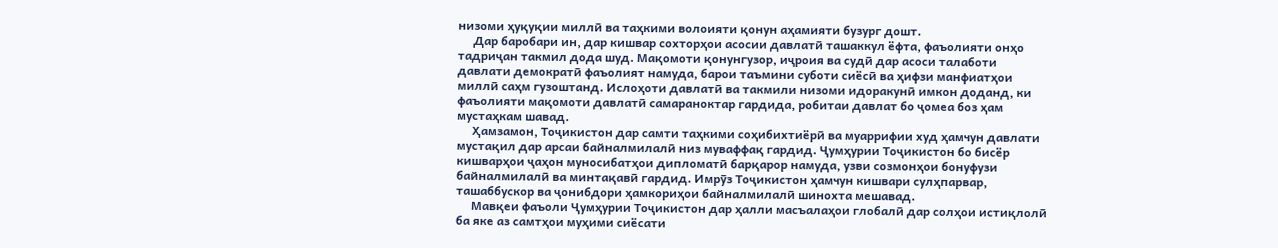низоми ҳуқуқии миллӣ ва таҳкими волоияти қонун аҳамияти бузург дошт.
     Дар баробари ин, дар кишвар сохторҳои асосии давлатӣ ташаккул ёфта, фаъолияти онҳо тадриҷан такмил дода шуд. Мақомоти қонунгузор, иҷроия ва судӣ дар асоси талаботи давлати демократӣ фаъолият намуда, барои таъмини суботи сиёсӣ ва ҳифзи манфиатҳои миллӣ саҳм гузоштанд. Ислоҳоти давлатӣ ва такмили низоми идоракунӣ имкон доданд, ки фаъолияти мақомоти давлатӣ самараноктар гардида, робитаи давлат бо ҷомеа боз ҳам мустаҳкам шавад.
     Ҳамзамон, Тоҷикистон дар самти таҳкими соҳибихтиёрӣ ва муаррифии худ ҳамчун давлати мустақил дар арсаи байналмилалӣ низ муваффақ гардид. Ҷумҳурии Тоҷикистон бо бисёр кишварҳои ҷаҳон муносибатҳои дипломатӣ барқарор намуда, узви созмонҳои бонуфузи байналмилалӣ ва минтақавӣ гардид. Имрӯз Тоҷикистон ҳамчун кишвари сулҳпарвар, ташаббускор ва ҷонибдори ҳамкориҳои байналмилалӣ шинохта мешавад.
     Мавқеи фаъоли Ҷумҳурии Тоҷикистон дар ҳалли масъалаҳои глобалӣ дар солҳои истиқлолӣ ба яке аз самтҳои муҳими сиёсати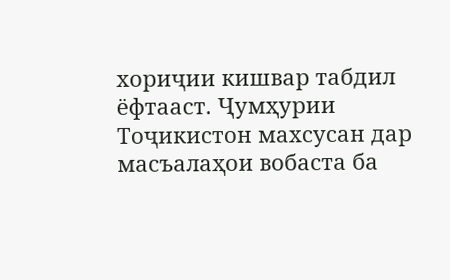хориҷии кишвар табдил ёфтааст. Ҷумҳурии Тоҷикистон махсусан дар масъалаҳои вобаста ба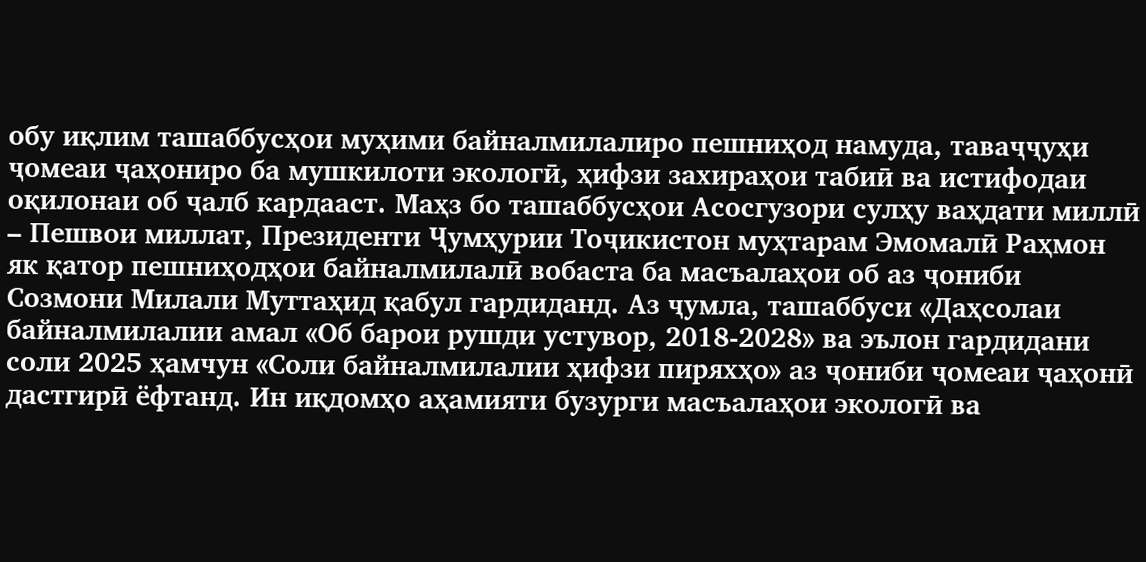обу иқлим ташаббусҳои муҳими байналмилалиро пешниҳод намуда, таваҷҷуҳи ҷомеаи ҷаҳониро ба мушкилоти экологӣ, ҳифзи захираҳои табиӣ ва истифодаи оқилонаи об ҷалб кардааст. Маҳз бо ташаббусҳои Асосгузори сулҳу ваҳдати миллӣ – Пешвои миллат, Президенти Ҷумҳурии Тоҷикистон муҳтарам Эмомалӣ Раҳмон як қатор пешниҳодҳои байналмилалӣ вобаста ба масъалаҳои об аз ҷониби Созмони Милали Муттаҳид қабул гардиданд. Аз ҷумла, ташаббуси «Даҳсолаи байналмилалии амал «Об барои рушди устувор, 2018-2028» ва эълон гардидани соли 2025 ҳамчун «Соли байналмилалии ҳифзи пиряхҳо» аз ҷониби ҷомеаи ҷаҳонӣ дастгирӣ ёфтанд. Ин иқдомҳо аҳамияти бузурги масъалаҳои экологӣ ва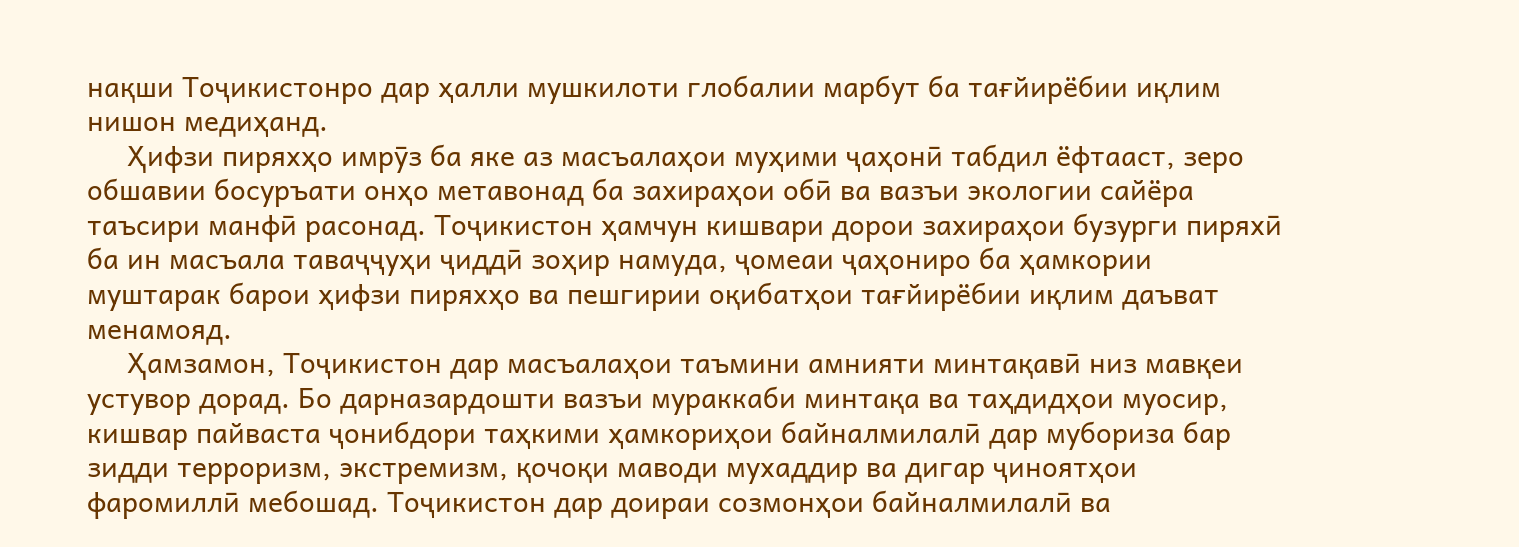нақши Тоҷикистонро дар ҳалли мушкилоти глобалии марбут ба тағйирёбии иқлим нишон медиҳанд.
     Ҳифзи пиряхҳо имрӯз ба яке аз масъалаҳои муҳими ҷаҳонӣ табдил ёфтааст, зеро обшавии босуръати онҳо метавонад ба захираҳои обӣ ва вазъи экологии сайёра таъсири манфӣ расонад. Тоҷикистон ҳамчун кишвари дорои захираҳои бузурги пиряхӣ ба ин масъала таваҷҷуҳи ҷиддӣ зоҳир намуда, ҷомеаи ҷаҳониро ба ҳамкории муштарак барои ҳифзи пиряхҳо ва пешгирии оқибатҳои тағйирёбии иқлим даъват менамояд.
     Ҳамзамон, Тоҷикистон дар масъалаҳои таъмини амнияти минтақавӣ низ мавқеи устувор дорад. Бо дарназардошти вазъи мураккаби минтақа ва таҳдидҳои муосир, кишвар пайваста ҷонибдори таҳкими ҳамкориҳои байналмилалӣ дар мубориза бар зидди терроризм, экстремизм, қочоқи маводи мухаддир ва дигар ҷиноятҳои фаромиллӣ мебошад. Тоҷикистон дар доираи созмонҳои байналмилалӣ ва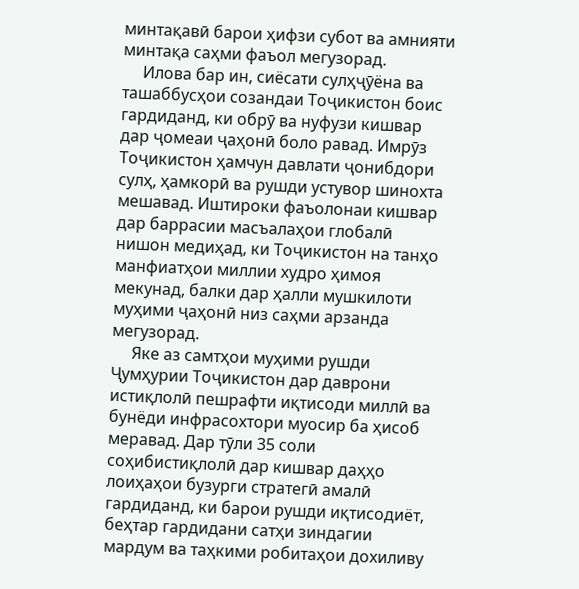минтақавӣ барои ҳифзи субот ва амнияти минтақа саҳми фаъол мегузорад.
     Илова бар ин, сиёсати сулҳҷӯёна ва ташаббусҳои созандаи Тоҷикистон боис гардиданд, ки обрӯ ва нуфузи кишвар дар ҷомеаи ҷаҳонӣ боло равад. Имрӯз Тоҷикистон ҳамчун давлати ҷонибдори сулҳ, ҳамкорӣ ва рушди устувор шинохта мешавад. Иштироки фаъолонаи кишвар дар баррасии масъалаҳои глобалӣ нишон медиҳад, ки Тоҷикистон на танҳо манфиатҳои миллии худро ҳимоя мекунад, балки дар ҳалли мушкилоти муҳими ҷаҳонӣ низ саҳми арзанда мегузорад.
     Яке аз самтҳои муҳими рушди Ҷумҳурии Тоҷикистон дар даврони истиқлолӣ пешрафти иқтисоди миллӣ ва бунёди инфрасохтори муосир ба ҳисоб меравад. Дар тӯли 35 соли соҳибистиқлолӣ дар кишвар даҳҳо лоиҳаҳои бузурги стратегӣ амалӣ гардиданд, ки барои рушди иқтисодиёт, беҳтар гардидани сатҳи зиндагии мардум ва таҳкими робитаҳои дохиливу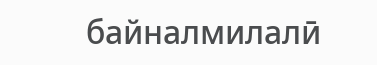байналмилалӣ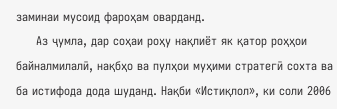заминаи мусоид фароҳам оварданд.
     Аз ҷумла, дар соҳаи роҳу нақлиёт як қатор роҳҳои байналмилалӣ, нақбҳо ва пулҳои муҳими стратегӣ сохта ва ба истифода дода шуданд. Нақби «Истиқлол», ки соли 2006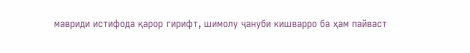мавриди истифода қарор гирифт, шимолу ҷануби кишварро ба ҳам пайваст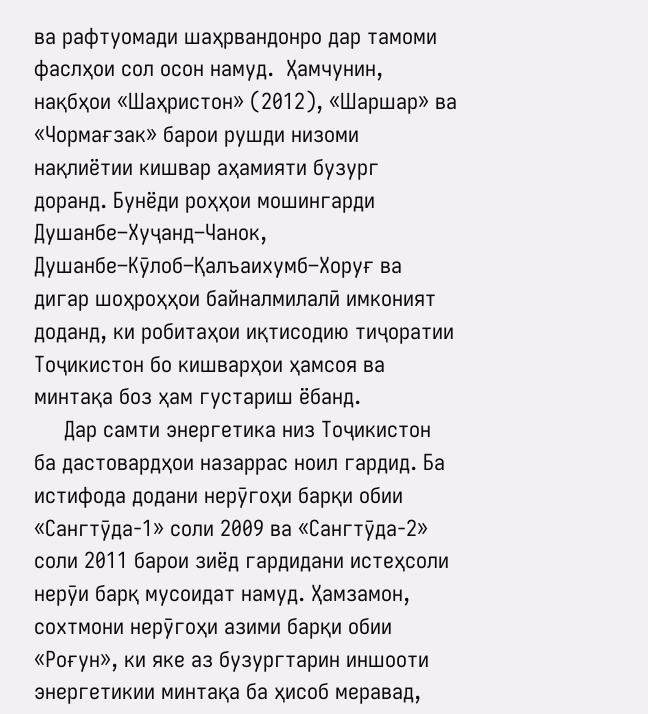ва рафтуомади шаҳрвандонро дар тамоми фаслҳои сол осон намуд.  Ҳамчунин, нақбҳои «Шаҳристон» (2012), «Шаршар» ва «Чормағзак» барои рушди низоми нақлиётии кишвар аҳамияти бузург доранд. Бунёди роҳҳои мошингарди Душанбе–Хуҷанд–Чанок, Душанбе–Кӯлоб–Қалъаихумб–Хоруғ ва дигар шоҳроҳҳои байналмилалӣ имконият доданд, ки робитаҳои иқтисодию тиҷоратии Тоҷикистон бо кишварҳои ҳамсоя ва минтақа боз ҳам густариш ёбанд.
     Дар самти энергетика низ Тоҷикистон ба дастовардҳои назаррас ноил гардид. Ба истифода додани нерӯгоҳи барқи обии «Сангтӯда-1» соли 2009 ва «Сангтӯда-2» соли 2011 барои зиёд гардидани истеҳсоли нерӯи барқ мусоидат намуд. Ҳамзамон, сохтмони нерӯгоҳи азими барқи обии «Роғун», ки яке аз бузургтарин иншооти энергетикии минтақа ба ҳисоб меравад,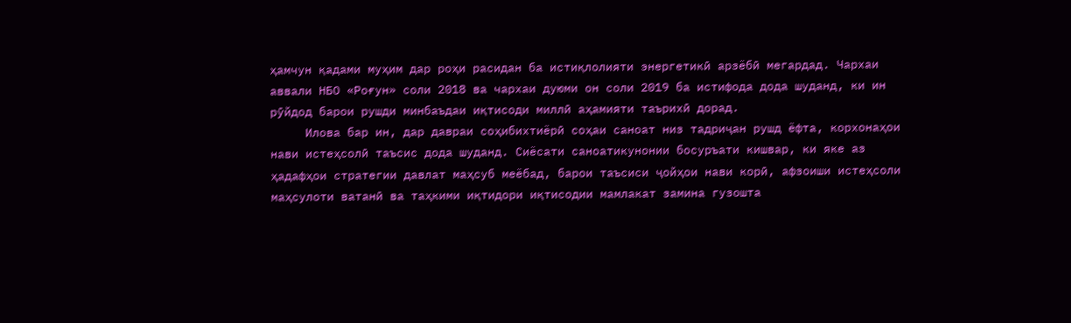ҳамчун қадами муҳим дар роҳи расидан ба истиқлолияти энергетикӣ арзёбӣ мегардад. Чархаи аввали НБО «Роғун» соли 2018 ва чархаи дуюми он соли 2019 ба истифода дода шуданд, ки ин рӯйдод барои рушди минбаъдаи иқтисоди миллӣ аҳамияти таърихӣ дорад.
     Илова бар ин, дар давраи соҳибихтиёрӣ соҳаи саноат низ тадриҷан рушд ёфта, корхонаҳои нави истеҳсолӣ таъсис дода шуданд. Сиёсати саноатикунонии босуръати кишвар, ки яке аз ҳадафҳои стратегии давлат маҳсуб меёбад, барои таъсиси ҷойҳои нави корӣ, афзоиши истеҳсоли маҳсулоти ватанӣ ва таҳкими иқтидори иқтисодии мамлакат замина гузошта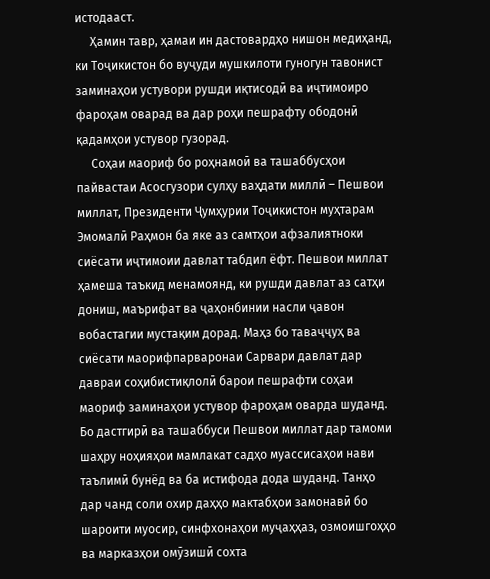истодааст.
     Ҳамин тавр, ҳамаи ин дастовардҳо нишон медиҳанд, ки Тоҷикистон бо вуҷуди мушкилоти гуногун тавонист заминаҳои устувори рушди иқтисодӣ ва иҷтимоиро фароҳам оварад ва дар роҳи пешрафту ободонӣ қадамҳои устувор гузорад.
     Соҳаи маориф бо роҳнамоӣ ва ташаббусҳои пайвастаи Асосгузори сулҳу ваҳдати миллӣ – Пешвои миллат, Президенти Ҷумҳурии Тоҷикистон муҳтарам Эмомалӣ Раҳмон ба яке аз самтҳои афзалиятноки сиёсати иҷтимоии давлат табдил ёфт. Пешвои миллат ҳамеша таъкид менамоянд, ки рушди давлат аз сатҳи дониш, маърифат ва ҷаҳонбинии насли ҷавон вобастагии мустақим дорад. Маҳз бо таваҷҷуҳ ва сиёсати маорифпарваронаи Сарвари давлат дар давраи соҳибистиқлолӣ барои пешрафти соҳаи маориф заминаҳои устувор фароҳам оварда шуданд. Бо дастгирӣ ва ташаббуси Пешвои миллат дар тамоми шаҳру ноҳияҳои мамлакат садҳо муассисаҳои нави таълимӣ бунёд ва ба истифода дода шуданд. Танҳо дар чанд соли охир даҳҳо мактабҳои замонавӣ бо шароити муосир, синфхонаҳои муҷаҳҳаз, озмоишгоҳҳо ва марказҳои омӯзишӣ сохта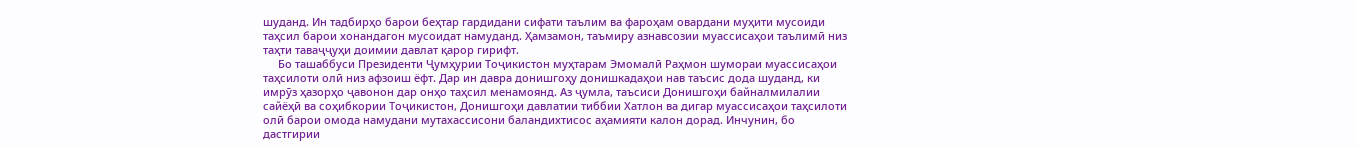шуданд. Ин тадбирҳо барои беҳтар гардидани сифати таълим ва фароҳам овардани муҳити мусоиди таҳсил барои хонандагон мусоидат намуданд. Ҳамзамон, таъмиру азнавсозии муассисаҳои таълимӣ низ таҳти таваҷҷуҳи доимии давлат қарор гирифт.
     Бо ташаббуси Президенти Ҷумҳурии Тоҷикистон муҳтарам Эмомалӣ Раҳмон шумораи муассисаҳои таҳсилоти олӣ низ афзоиш ёфт. Дар ин давра донишгоҳу донишкадаҳои нав таъсис дода шуданд, ки имрӯз ҳазорҳо ҷавонон дар онҳо таҳсил менамоянд. Аз ҷумла, таъсиси Донишгоҳи байналмилалии сайёҳӣ ва соҳибкории Тоҷикистон, Донишгоҳи давлатии тиббии Хатлон ва дигар муассисаҳои таҳсилоти олӣ барои омода намудани мутахассисони баландихтисос аҳамияти калон дорад. Инчунин, бо дастгирии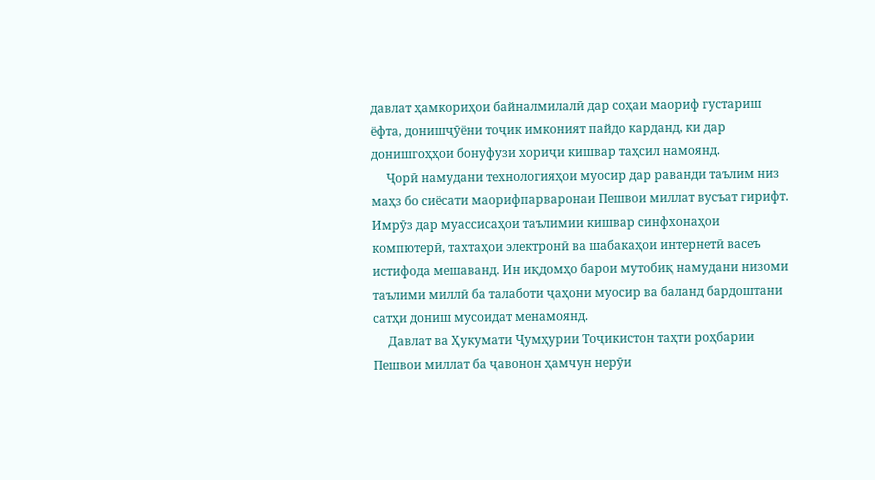давлат ҳамкориҳои байналмилалӣ дар соҳаи маориф густариш ёфта, донишҷӯёни тоҷик имконият пайдо карданд, ки дар донишгоҳҳои бонуфузи хориҷи кишвар таҳсил намоянд.
     Ҷорӣ намудани технологияҳои муосир дар раванди таълим низ маҳз бо сиёсати маорифпарваронаи Пешвои миллат вусъат гирифт. Имрӯз дар муассисаҳои таълимии кишвар синфхонаҳои компютерӣ, тахтаҳои электронӣ ва шабакаҳои интернетӣ васеъ истифода мешаванд. Ин иқдомҳо барои мутобиқ намудани низоми таълими миллӣ ба талаботи ҷаҳони муосир ва баланд бардоштани сатҳи дониш мусоидат менамоянд.
     Давлат ва Ҳукумати Ҷумҳурии Тоҷикистон таҳти роҳбарии Пешвои миллат ба ҷавонон ҳамчун нерӯи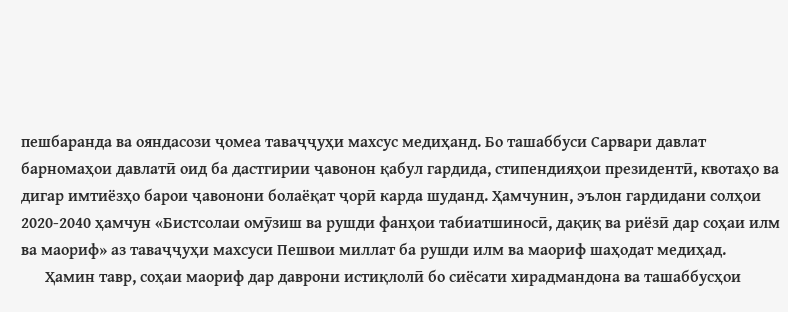пешбаранда ва ояндасози ҷомеа таваҷҷуҳи махсус медиҳанд. Бо ташаббуси Сарвари давлат барномаҳои давлатӣ оид ба дастгирии ҷавонон қабул гардида, стипендияҳои президентӣ, квотаҳо ва дигар имтиёзҳо барои ҷавонони болаёқат ҷорӣ карда шуданд. Ҳамчунин, эълон гардидани солҳои 2020-2040 ҳамчун «Бистсолаи омӯзиш ва рушди фанҳои табиатшиносӣ, дақиқ ва риёзӣ дар соҳаи илм ва маориф» аз таваҷҷуҳи махсуси Пешвои миллат ба рушди илм ва маориф шаҳодат медиҳад.
      Ҳамин тавр, соҳаи маориф дар даврони истиқлолӣ бо сиёсати хирадмандона ва ташаббусҳои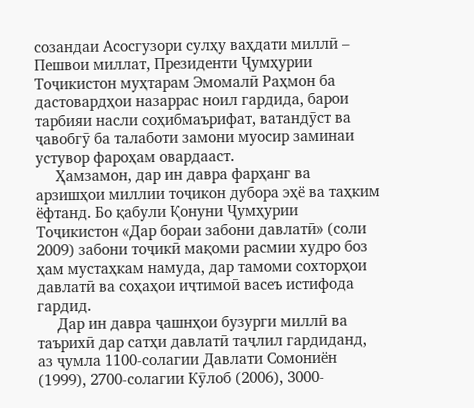созандаи Асосгузори сулҳу ваҳдати миллӣ – Пешвои миллат, Президенти Ҷумҳурии Тоҷикистон муҳтарам Эмомалӣ Раҳмон ба дастовардҳои назаррас ноил гардида, барои тарбияи насли соҳибмаърифат, ватандӯст ва ҷавобгӯ ба талаботи замони муосир заминаи устувор фароҳам овардааст.
     Ҳамзамон, дар ин давра фарҳанг ва арзишҳои миллии тоҷикон дубора эҳё ва таҳким ёфтанд. Бо қабули Қонуни Ҷумҳурии Тоҷикистон «Дар бораи забони давлатӣ» (соли 2009) забони тоҷикӣ мақоми расмии худро боз ҳам мустаҳкам намуда, дар тамоми сохторҳои давлатӣ ва соҳаҳои иҷтимоӣ васеъ истифода гардид.
     Дар ин давра ҷашнҳои бузурги миллӣ ва таърихӣ дар сатҳи давлатӣ таҷлил гардиданд, аз ҷумла 1100-солагии Давлати Сомониён (1999), 2700-солагии Кӯлоб (2006), 3000-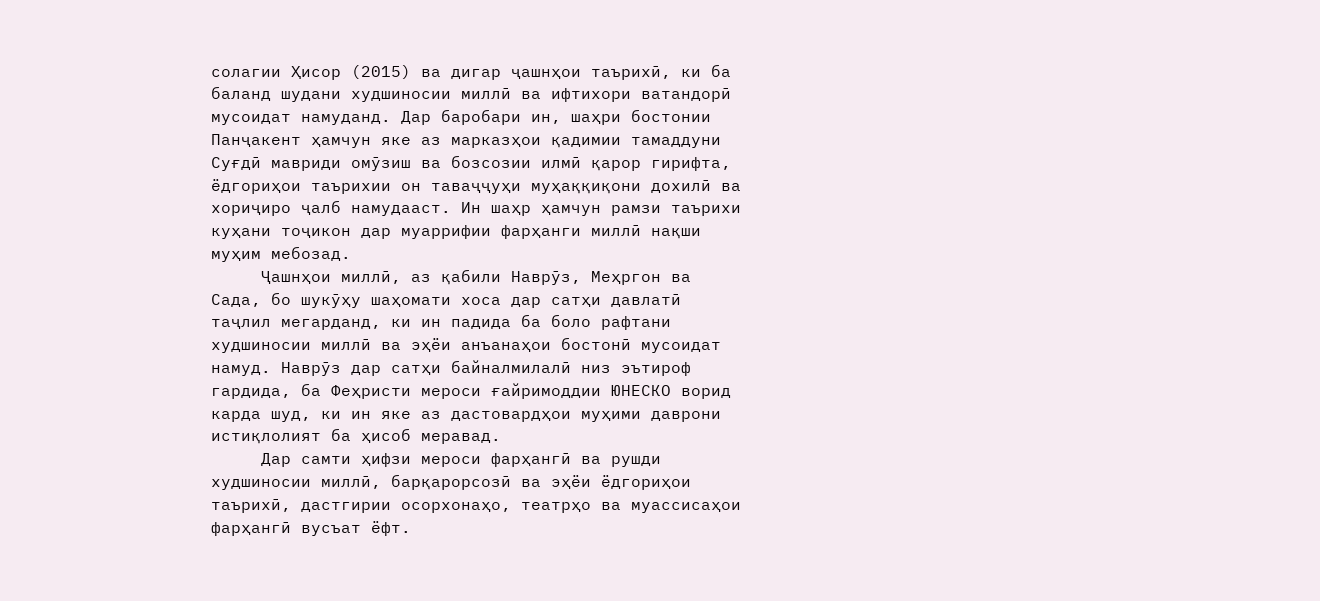солагии Ҳисор (2015) ва дигар ҷашнҳои таърихӣ, ки ба баланд шудани худшиносии миллӣ ва ифтихори ватандорӣ мусоидат намуданд. Дар баробари ин, шаҳри бостонии Панҷакент ҳамчун яке аз марказҳои қадимии тамаддуни Суғдӣ мавриди омӯзиш ва бозсозии илмӣ қарор гирифта, ёдгориҳои таърихии он таваҷҷуҳи муҳаққиқони дохилӣ ва хориҷиро ҷалб намудааст. Ин шаҳр ҳамчун рамзи таърихи куҳани тоҷикон дар муаррифии фарҳанги миллӣ нақши муҳим мебозад.
     Ҷашнҳои миллӣ, аз қабили Наврӯз, Меҳргон ва Сада, бо шукӯҳу шаҳомати хоса дар сатҳи давлатӣ таҷлил мегарданд, ки ин падида ба боло рафтани худшиносии миллӣ ва эҳёи анъанаҳои бостонӣ мусоидат намуд. Наврӯз дар сатҳи байналмилалӣ низ эътироф гардида, ба Феҳристи мероси ғайримоддии ЮНЕСКО ворид карда шуд, ки ин яке аз дастовардҳои муҳими даврони истиқлолият ба ҳисоб меравад.
     Дар самти ҳифзи мероси фарҳангӣ ва рушди худшиносии миллӣ, барқарорсозӣ ва эҳёи ёдгориҳои таърихӣ, дастгирии осорхонаҳо, театрҳо ва муассисаҳои фарҳангӣ вусъат ёфт.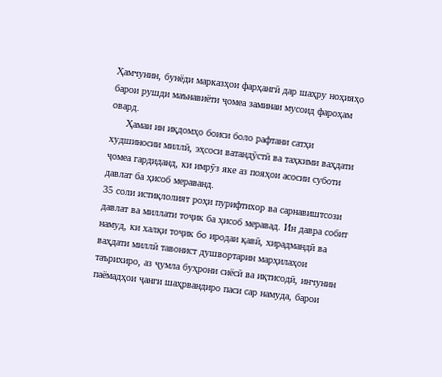Ҳамчунин, бунёди марказҳои фарҳангӣ дар шаҳру ноҳияҳо барои рушди маънавиёти ҷомеа заминаи мусоид фароҳам овард.
     Ҳамаи ин иқдомҳо боиси боло рафтани сатҳи худшиносии миллӣ, эҳсоси ватандӯстӣ ва таҳкими ваҳдати ҷомеа гардиданд, ки имрӯз яке аз пояҳои асосии суботи давлат ба ҳисоб мераванд.
35 соли истиқлолият роҳи пурифтихор ва сарнавиштсози давлат ва миллати тоҷик ба ҳисоб меравад. Ин давра собит намуд, ки халқи тоҷик бо иродаи қавӣ, хирадмандӣ ва ваҳдати миллӣ тавонист душвортарин марҳилаҳои таърихиро, аз ҷумла буҳрони сиёсӣ ва иқтисодӣ, инчунин паёмадҳои ҷанги шаҳрвандиро паси сар намуда, барои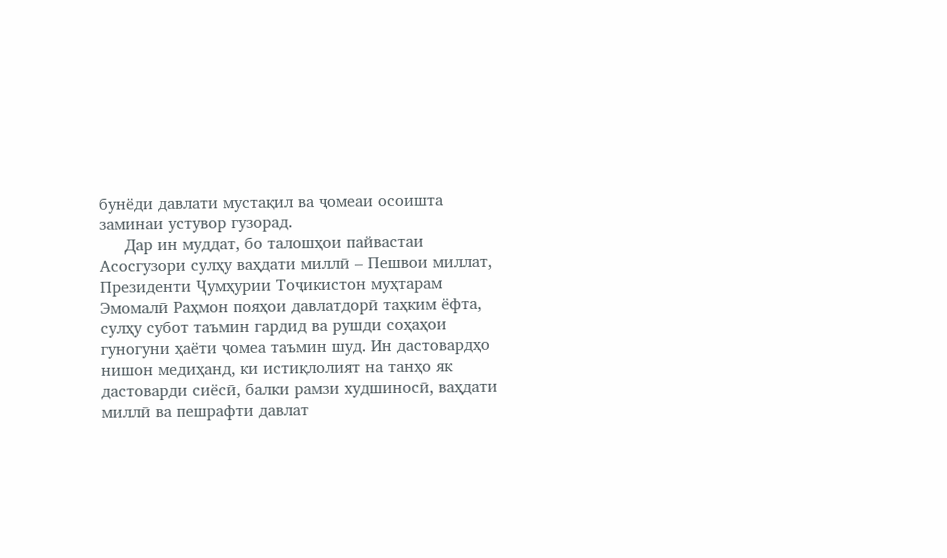бунёди давлати мустақил ва ҷомеаи осоишта заминаи устувор гузорад.
     Дар ин муддат, бо талошҳои пайвастаи Асосгузори сулҳу ваҳдати миллӣ – Пешвои миллат, Президенти Ҷумҳурии Тоҷикистон муҳтарам Эмомалӣ Раҳмон пояҳои давлатдорӣ таҳким ёфта, сулҳу субот таъмин гардид ва рушди соҳаҳои гуногуни ҳаёти ҷомеа таъмин шуд. Ин дастовардҳо нишон медиҳанд, ки истиқлолият на танҳо як дастоварди сиёсӣ, балки рамзи худшиносӣ, ваҳдати миллӣ ва пешрафти давлат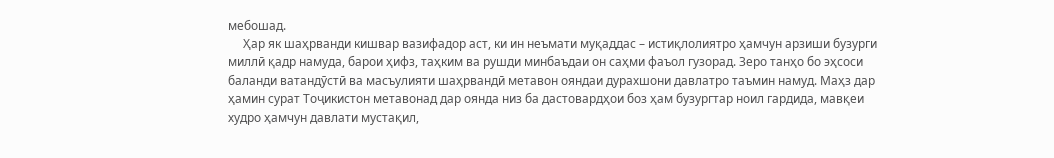мебошад.
     Ҳар як шаҳрванди кишвар вазифадор аст, ки ин неъмати муқаддас – истиқлолиятро ҳамчун арзиши бузурги миллӣ қадр намуда, барои ҳифз, таҳким ва рушди минбаъдаи он саҳми фаъол гузорад. Зеро танҳо бо эҳсоси баланди ватандӯстӣ ва масъулияти шаҳрвандӣ метавон ояндаи дурахшони давлатро таъмин намуд. Маҳз дар ҳамин сурат Тоҷикистон метавонад дар оянда низ ба дастовардҳои боз ҳам бузургтар ноил гардида, мавқеи худро ҳамчун давлати мустақил,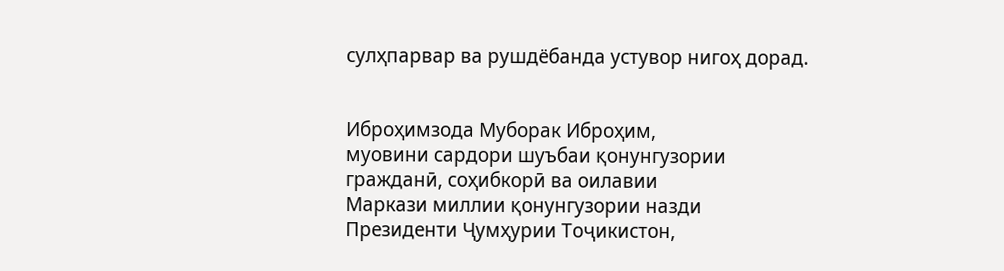сулҳпарвар ва рушдёбанда устувор нигоҳ дорад.


Иброҳимзода Муборак Иброҳим,
муовини сардори шуъбаи қонунгузории
гражданӣ, соҳибкорӣ ва оилавии
Маркази миллии қонунгузории назди
Президенти Ҷумҳурии Тоҷикистон,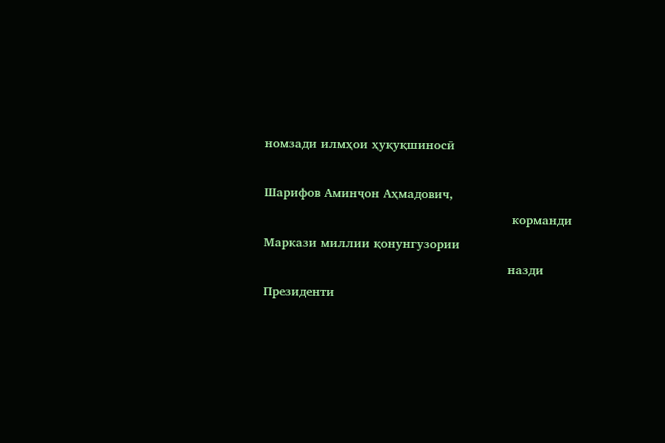номзади илмҳои ҳуқуқшиносӣ

Шарифов Аминҷон Аҳмадович,
                                                              корманди Маркази миллии қонунгузории
                                                             назди Президенти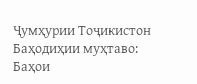Ҷумҳурии Тоҷикистон
Баҳодиҳии муҳтаво:
Баҳои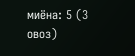миёна: 5 (3 овоз)